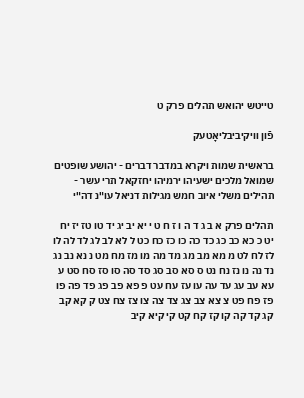טייטש יהואש תהלים פרק ט

פֿון װיקיביבליאָטעק

בראשית שמות ויקרא במדבר דברים - יהושע שופטים שמואל מלכים ישעיהו ירמיהו יחזקאל תרי עשר - תהילים משלי איוב חמש מגילות דניאל עו"נ דה"י

תהלים פרק א ב ג ד ה ו ז ח ט י יא יב יג יד טו טז יז יח יט כ כא כב כג כד כה כו כז כח כט ל לא לב לג לד לה לו לז לח לט מ מא מב מג מד מה מו מז מח מט נ נא נב נג נד נה נו נז נח נט ס סא סב סג סד סה סו סז סח סט ע עא עב עג עד עה עו עז עח עט פ פא פב פג פד פה פו פז פח פט צ צא צב צג צד צה צו צז צח צט ק קא קב קג קד קה קו קז קח קט קי קיא קיב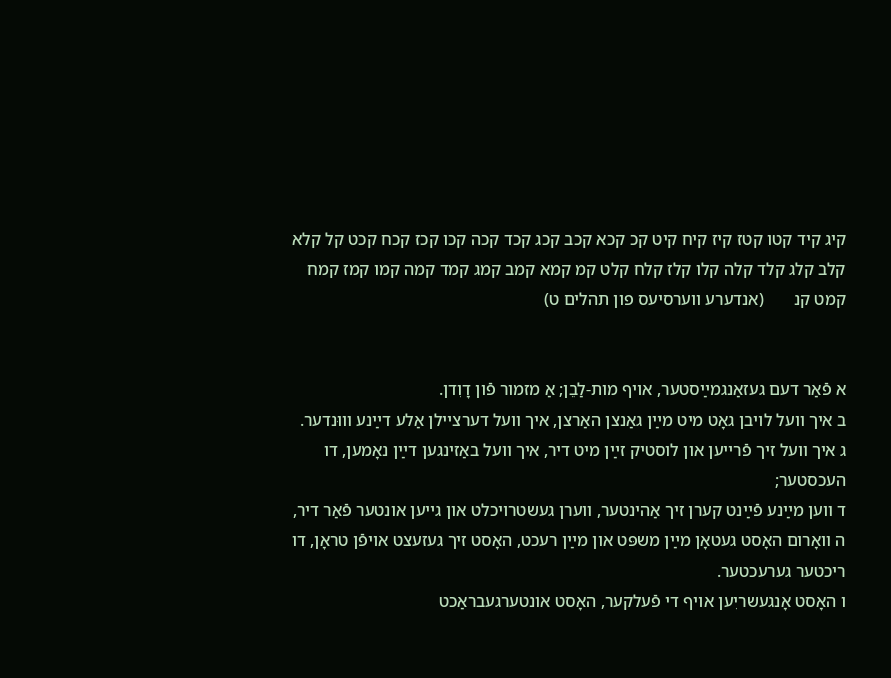קיג קיד קטו קטז קיז קיח קיט קכ קכא קכב קכג קכד קכה קכו קכז קכח קכט קל קלא קלב קלג קלד קלה קלו קלז קלח קלט קמ קמא קמב קמג קמד קמה קמו קמז קמח קמט קנ       (אנדערע ווערסיעס פון תהלים ט)


א פֿאַר דעם געזאַנגמײַסטער, אױף מות-לַבֵן; אַ מזמור פֿון דָוִדן.
ב איך װעל לױבן גאָט מיט מײַן גאַנצן האַרצן, איך װעל דערצײלן אַלע דײַנע װוּנדער.
ג איך װעל זיך פֿרײען און לוסטיק זײַן מיט דיר, איך װעל באַזינגען דײַן נאָמען, דו העכסטער;
ד װען מײַנע פֿײַנט קערן זיך אַהינטער, װערן געשטרױכלט און גײען אונטער פֿאַר דיר,
ה װאָרום האָסט געטאָן מײַן משפּט און מײַן רעכט, האָסט זיך געזעצט אױפֿן טראָן, דו ריכטער גערעכטער.
ו האָסט אָנגעשריִען אױף די פֿעלקער, האָסט אונטערגעבראַכט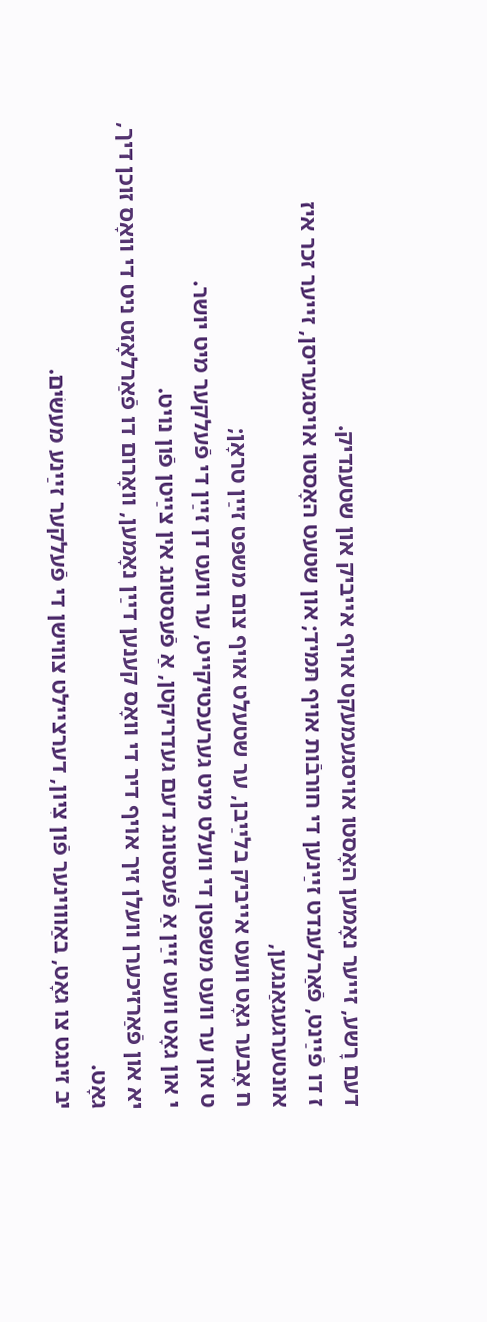דעם רָשע, זײער נאָמען האָסטו אױסגעמעקט אױף אײביק און שטענדיק.
ז דו פֿײַנט, פֿאַרלענדט זײַנען די חורבֿות אױף תּמיד; און שטעט האָסטו אױסגעריסן, זײער זכר איז אונטערגעגאַנגען,
ח אָבער גאָט װעט אײביק בלײַבן, ער שטעלט אױף צום משפּט זײַן טראָן;
ט און ער װעט משפּטן די װעלט מיט גערעכטיקײט, ער װעט דן זײַן די פֿעלקער מיט יושר.
י און גאָט װעט זײַן אַ פֿעסטונג דעם געדריקטן, אַ פֿעסטונג אין צײַטן פֿון נױט.
יא און פֿאַרזיכערן װעלן זיך אױף דיר די װאָס קענען דײַן נאָמען, װאָרום דו פֿאַרלאָזט ניט די װאָס זוכן דיך, גאָט.
יב זינגט צו גאָט, באַװױנער פֿון צִיון, דערצײלט צװישן די פֿעלקער זײַנע מעשׂים.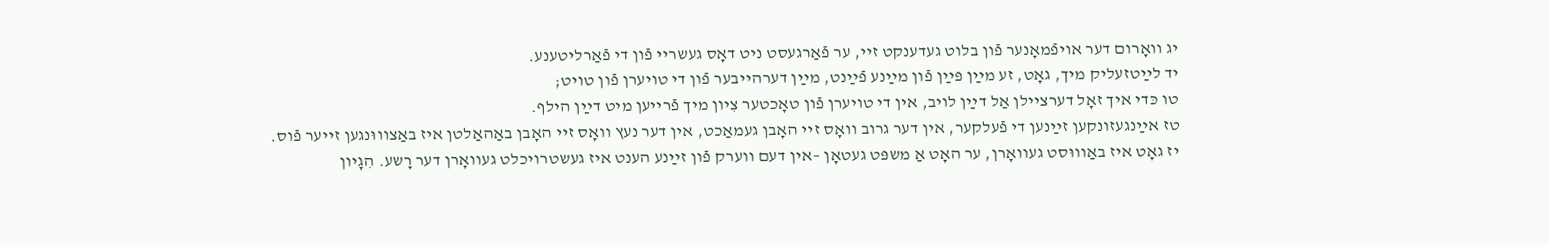יג װאָרום דער אױפֿמאָנער פֿון בלוט געדענקט זײ, ער פֿאַרגעסט ניט דאָס געשרײ פֿון די פֿאַרליטענע.
יד לײַטזעליק מיך, גאָט, זע מײַן פּײַן פֿון מײַנע פֿײַנט, מײַן דערהײבער פֿון די טױערן פֿון טױט;
טו כּדי איך זאָל דערצײלן אַל דײַן לױב, אין די טױערן פֿון טאָכטער צִיון מיך פֿרײען מיט דײַן הילף.
טז אײַנגעזונקען זײַנען די פֿעלקער, אין דער גרוב װאָס זײ האָבן געמאַכט, אין דער נעץ װאָס זײ האָבן באַהאַלטן איז באַצװוּנגען זײער פֿוס.
יז גאָט איז באַװוּסט געװאָרן, ער האָט אַ משפּט געטאָן –אין דעם װערק פֿון זײַנע הענט איז געשטרױכלט געװאָרן דער רָשע. הִגָיון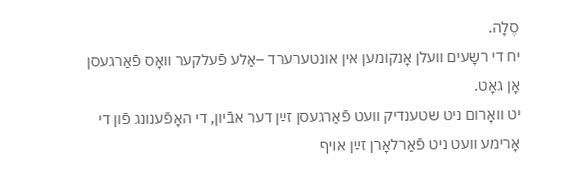סֶלָה.
יח די רשָעים װעלן אָנקומען אין אונטערערד –אַלע פֿעלקער װאָס פֿאַרגעסן אָן גאָט.
יט װאָרום ניט שטענדיק װעט פֿאַרגעסן זײַן דער אבֿיון, די האָפֿענונג פֿון די אָרימע װעט ניט פֿאַרלאָרן זײַן אױף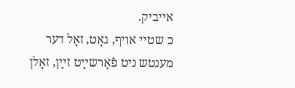אײביק.
כ שטײ אױף, גאָט, זאָל דער מענטש ניט פֿאַרשײַט זײַן, זאָלן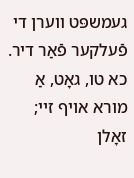געמשפּט װערן די פֿעלקער פֿאַר דיר.
כא טו, גאָט, אַ מורא אױף זײ; זאָלן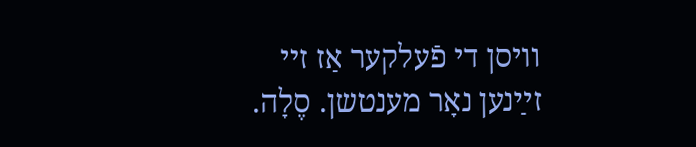װיסן די פֿעלקער אַז זײ זײַנען נאָר מענטשן. סֶלָה.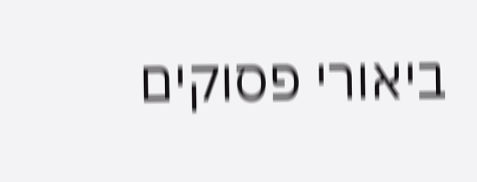ביאורי פסוקים